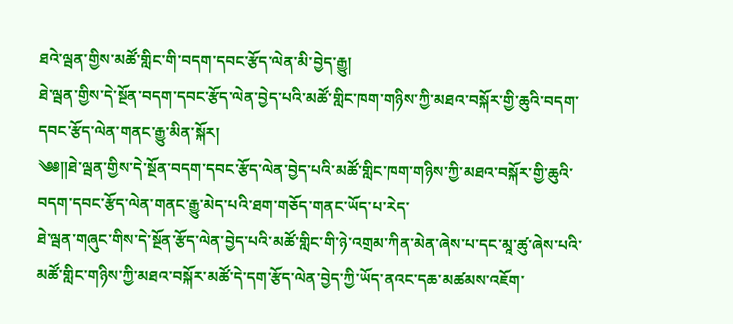ཐའེ་ལྦན་གྱིས་མཚོ་གླིང་གི་བདག་དབང་རྩོད་ལེན་མི་བྱེད་རྒྱུ།
ཐེ་ལྦན་གྱིས་དེ་སྔོན་བདག་དབང་རྩོད་ལེན་བྱེད་པའི་མཚོ་གླིང་ཁག་གཉིས་ཀྱི་མཐའ་བསྐོར་གྱི་ཆུའི་བདག་དབང་རྩོད་ལེན་གནང་རྒྱུ་མིན་སྐོར།
༄༅༎ཐེ་ལྦན་གྱིས་དེ་སྔོན་བདག་དབང་རྩོད་ལེན་བྱེད་པའི་མཚོ་གླིང་ཁག་གཉིས་ཀྱི་མཐའ་བསྐོར་གྱི་ཆུའི་བདག་དབང་རྩོད་ལེན་གནང་རྒྱུ་མེད་པའི་ཐག་གཅོད་གནང་ཡོད་པ་རེད་
ཐེ་ལྦན་གཞུང་གིས་དེ་སྔོན་རྩོད་ལེན་བྱེད་པའི་མཚོ་གླིང་གི་ཉེ་འགྲམ་ཀིན་མེན་ཞེས་པ་དང་མཱ་ཚུ་ཞེས་པའི་མཚོ་གླིང་གཉིས་ཀྱི་མཐའ་བསྐོར་མཚོ་དེ་དག་རྩོད་ལེན་བྱེད་ཀྱི་ཡོད་ནའང་དཆ་མཚམས་འཇོག་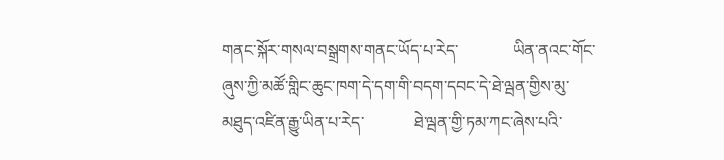གནང་སྐོར་གསལ་བསྒྲགས་གནང་ཡོད་པ་རེད་             ཡིན་ནའང་གོང་ཞུས་ཀྱི་མཚོ་གླིང་ཆུང་ཁག་དེ་དག་གི་བདག་དབང་དེ་ཐེ་ལྦན་གྱིས་མུ་མཐུད་འཛིན་རྒྱུ་ཡིན་པ་རེད་            ཐེ་ལྦན་གྱི་ཏམ་ཀང་ཞེས་པའི་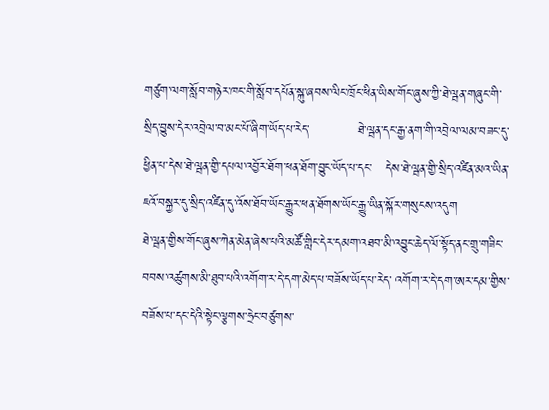གཙུག་ལག་སློབ་གཉེར་ཁང་གི་སློབ་དཔོན་སྐུ་ཞབས་ལིང་ཁྲོང་ཕིན་ཡིས་གོང་ཞུས་ཀྱི་ཐེ་ལྦན་གཞུང་གི་སྲིད་བྱུས་དེར་འབྲེལ་བ་མང་པོ་ཞིག་ཡོད་པ་རེད་           ཐེ་ལྦན་དང་རྒྱ་ནག་གི་འབྲེལ་ལམ་བཟང་དུ་ཕྱིན་པ་དེས་ཐེ་ལྦན་གྱི་དཔལ་འབྱོར་ཐོག་ཕན་ཐོག་བྱུང་ཡོད་པ་དང་   དེས་ཐེ་ལྦན་གྱི་སྲིད་འཛིན་མའ་ཡིན་ཇའོ་བསྐྱར་དུ་སྲིད་འཛིན་དུ་འོས་ཐོབ་ཡོང་རྒྱུར་ཕན་ཐོགས་ཡོང་རྒྱུ་ཡིན་སྐོར་གསུངས་འདུག             ཐེ་ལྦན་གྱིས་གོང་ཞུས་ཀེན་མེན་ཞེས་པའི་མཚོ་གླིང་དེར་དམག་འཐབ་མི་འབྱུང་ཆེད་ལོ་སྟོད་ནང་གྲུ་གཟིང་བབས་འཚུགས་མི་ཐུབ་པའི་འགོག་ར་དེ་དག་མེད་པ་བཟོས་ཡོད་པ་རེད་ འགོག་ར་དེ་དག་ཨར་དམ་གྱིས་བཟོས་པ་དང་དེའི་སྟེང་ལྕགས་ཧྲེང་བཙུགས་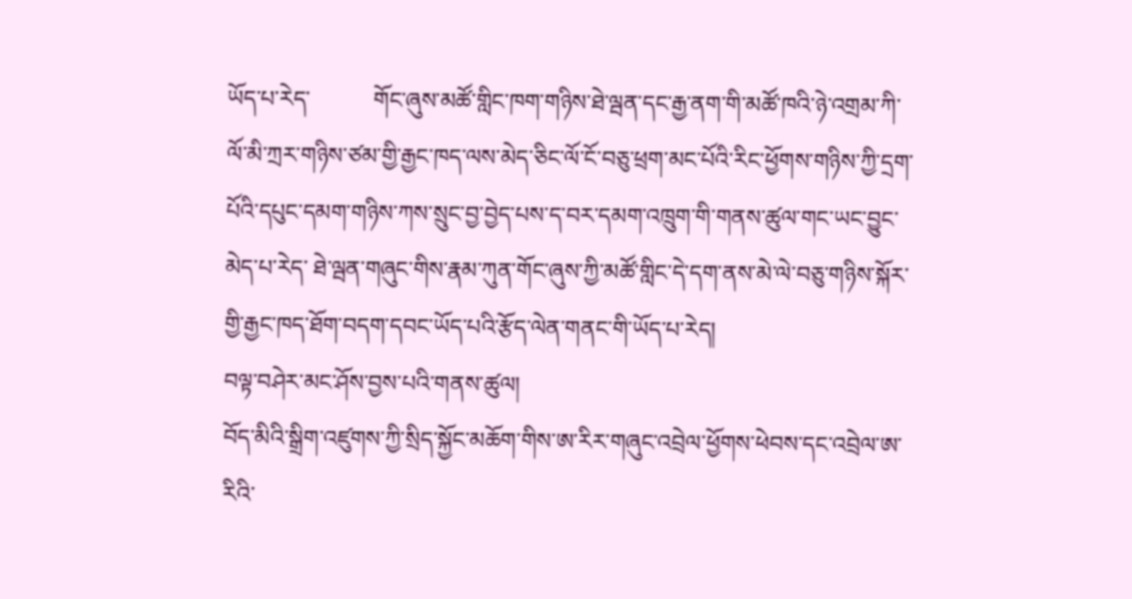ཡོད་པ་རེད་           གོང་ཞུས་མཚོ་གླིང་ཁག་གཉིས་ཐེ་ལྦན་དང་རྒྱ་ནག་གི་མཚོ་ཁའི་ཉེ་འགྲམ་ཀི་ལོ་མི་ཀྲར་གཉིས་ཙམ་གྱི་རྒྱང་ཁད་ལས་མེད་ཅིང་ལོ་ངོ་བཅུ་ཕྲག་མང་པོའི་རིང་ཕྱོགས་གཉིས་ཀྱི་དྲག་པོའི་དཔུང་དམག་གཉིས་ཀས་སྲུང་བྱ་བྱེད་པས་ད་བར་དམག་འཁྲུག་གི་གནས་ཚུལ་གང་ཡང་བྱུང་མེད་པ་རེད་ ཐེ་ལྦན་གཞུང་གིས་རྣམ་ཀུན་གོང་ཞུས་ཀྱི་མཚོ་གླིང་དེ་དག་ནས་མེ་ལེ་བཅུ་གཉིས་སྐོར་གྱི་རྒྱང་ཁད་ཐོག་བདག་དབང་ཡོད་པའི་རྩོད་ལེན་གནང་གི་ཡོད་པ་རེད།
བལྟ་བཤེར་མང་ཤོས་བྱས་པའི་གནས་ཚུལ།
བོད་མིའི་སྒྲིག་འཛུགས་ཀྱི་སྲིད་སྐྱོང་མཆོག་གིས་ཨ་རིར་གཞུང་འབྲེལ་ཕྱོགས་ཕེབས་དང་འབྲེལ་ཨ་རིའི་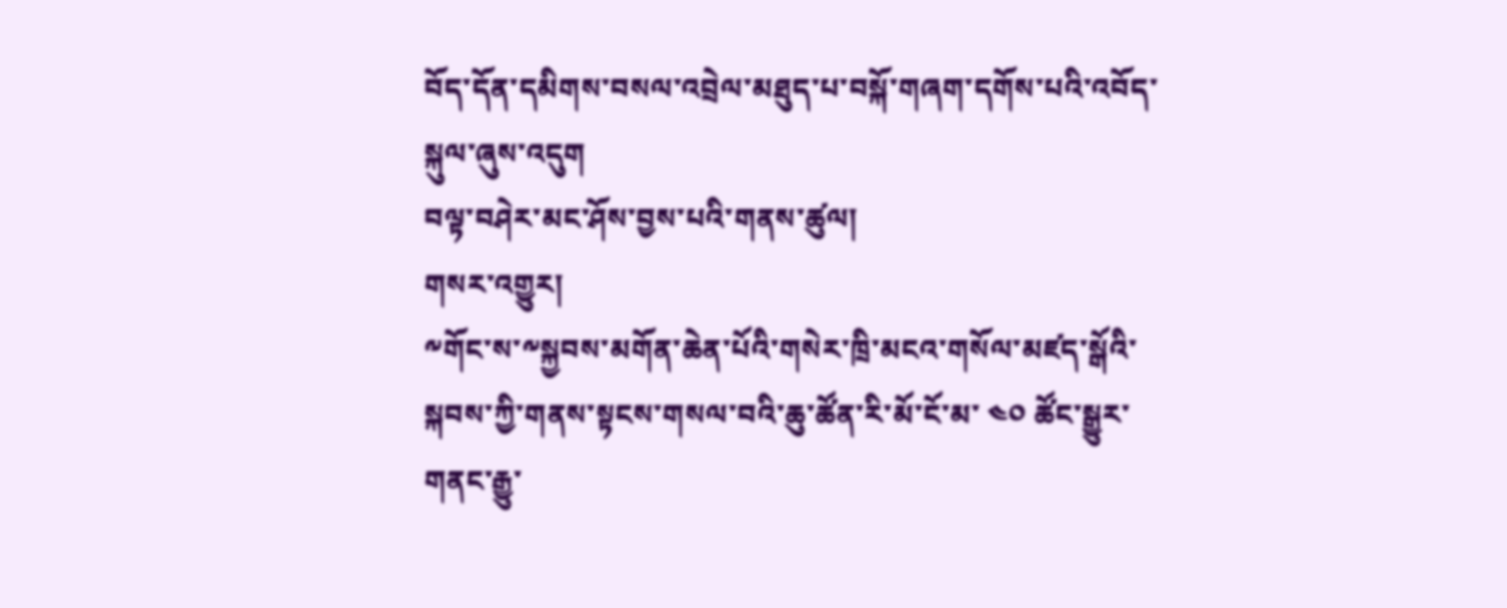བོད་དོན་དམིགས་བསལ་འབྲེལ་མཐུད་པ་བསྐོ་གཞག་དགོས་པའི་འབོད་སྐུལ་ཞུས་འདུག
བལྟ་བཤེར་མང་ཤོས་བྱས་པའི་གནས་ཚུལ།
གསར་འགྱུར།
༸གོང་ས་༸སྐྱབས་མགོན་ཆེན་པོའི་གསེར་ཁྲི་མངའ་གསོལ་མཛད་སྒོའི་སྐབས་ཀྱི་གནས་སྟངས་གསལ་བའི་ཆུ་ཚོན་རི་མོ་ངོ་མ་ ༤༠ ཚོང་སྒྱུར་གནང་རྒྱུ་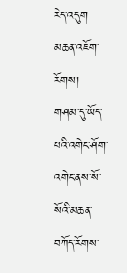རེད་འདུག
མཆན་འཇོག་རོགས།
གཤམ་དུ་ཡོད་པའི་འགེང་ཤོག་འགེང་ནས་སོ་སོའི་མཆན་བཀོད་རོགས་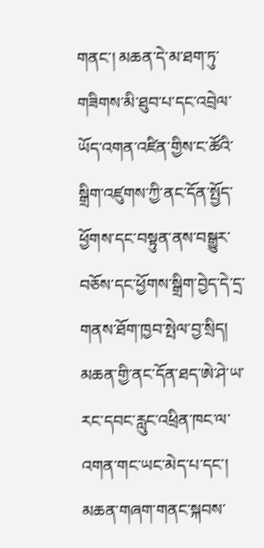གནང་། མཆན་དེ་མ་ཐག་ཏུ་གཟིགས་མི་ཐུབ་པ་དང་འབྲེལ་ཡོད་འགན་འཛིན་གྱིས་ང་ཚོའི་སྒྲིག་འཛུགས་ཀྱི་ནང་དོན་སྤྱོད་ཕྱོགས་དང་བསྟུན་ནས་བསྒྱུར་བཅོས་དང་ཕྱོགས་སྒྲིག་བྱེད་དེ་དྲ་གནས་ཐོག་ཁྱབ་སྤེལ་བྱ་སྲིད། མཆན་གྱི་ནང་དོན་ཐད་ཨེ་ཤེ་ཡ་རང་དབང་རླུང་འཕྲིན་ཁང་ལ་འགན་གང་ཡང་མེད་པ་དང་། མཆན་གཞག་གནང་སྐབས་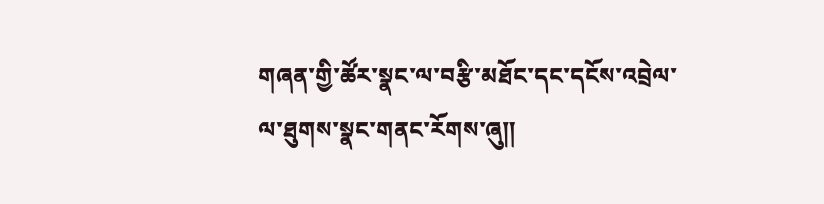གཞན་གྱི་ཚོར་སྣང་ལ་བརྩི་མཐོང་དང་དངོས་འབྲེལ་ལ་ཐུགས་སྣང་གནང་རོགས་ཞུ༎